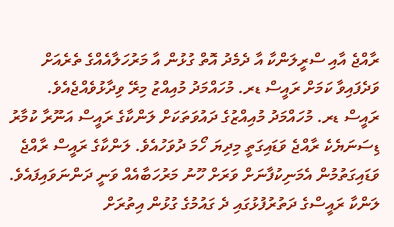ރާއްޖެ އާއި ސްރީލަންކާ އާ ދެމެދު އޮތް ގުޅުން އާ މަރުހަލާއެއްގެ ތެރެއަށް ވަދެފައިވާ ކަމަށް ރައީސް ޑރ. މުހައްމަދު މުއިއްޒު މިރޭ ވިދާޅުވެއްޖެއެވެ.
ރައީސް ޑރ. މުހައްމަދު މުއިއްޒުގެ ދައުވަތަކަށް ލަންކާގެ ރައީސް އަނޫރާ ކުމާރު ޑިސަނަޔެކެ ރާއްޖެ ވަޑައިގަތީ މިދިޔަ ހޯމަ ދުވަހުއެވެ. ލަންކާގެ ރައީސް ރާއްޖެ ވަޑައިގަތުމުން އެމަނިކުފާނަށް ވަރަށް ހޫނު މަރުހަބާއެއް ވަނީ ދަންނަވައިފައެވެ.
ލަންކާ ރައީސްގެ ދަތުރުފުޅުގައި ދެ ގައުމުގެ ގުޅުން އިތުރަށް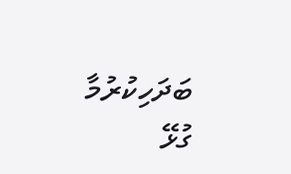ބަދަހިކުރުމާ ގުޅޭ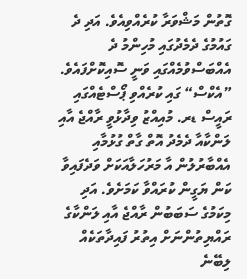ގޮތުން މަޝްވަރާ ކުރެއްވިއެވެ. އަދި ދެ ގައުމުގެ ދެމެދުގައި މުހިންމު ދެ އެއްބަސްވުމެއްގައި ވަނީ ސޮއިކޮށްފައެވެ.
”އެކްސް“ ގައި ކުރެއްވި ޕޯސްޓެއްގައި ރައީސް ޑރ. މުއިއްޒު ވިދާޅުވީ ރާއްޖެ އާއި ލަންކާއާ ދެމެދު އޮތް ގާތް ގުޅުމާއި އެއްބާރުލުން އާ މަރުހަލާއަކަށް ވަދެފައިވާ ކަން ޔަގީން ކުރައްވާ ކަމަށެވެ. އަދި މިކަމުގެ ސަބަބުން ރާއްޖެ އާއި ލަންކާގެ ރައްޔިތުންނަށް އިތުރު ފައިދާތަކެއް ލިބޭނެ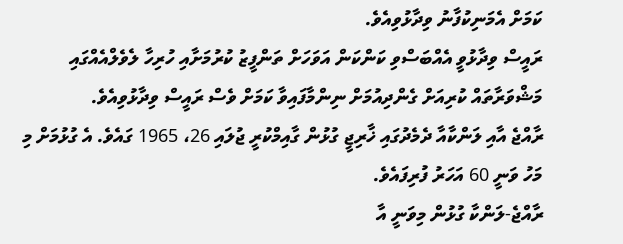ކަމަށް އެމަނިކުފާނު ވިދާޅުވިއެވެ.
ރައީސް ވިދާޅުވީ އެއްބަސްވި ކަންކަން އަވަހަށް ތަންފީޒު ކުރުމަށާއި ހުރިހާ ލެވެލްއެއްގައި މަޝްވަރާތައް ކުރިއަށް ގެންދިއުމަށް ނިންމާފައިވާ ކަމަށް ވެސް ރައީސް ވިދާޅުވިއެވެ.
ރާއްޖެ އާއި ލަންކާއާ ދެމެދުގައި ޚާރިޖީ ގުޅުން ގާއިމްކުރީ ޖުލައި 26، 1965 ގައެވެ. އެ ގުޅުމަށް މި މަހު ވަނީ 60 އަހަރު ފުރިފައެވެ.
ރާއްޖެ-ލަންކާ ގުޅުން މިވަނީ އާ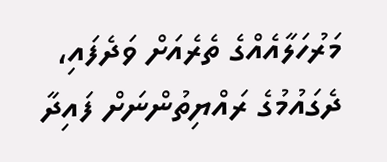މަރުހަލާއެއްގެ ތެރެއަށް ވަދެފައި، ދެގައުމުގެ ރައްޔިތުންނަށް ފައިދާ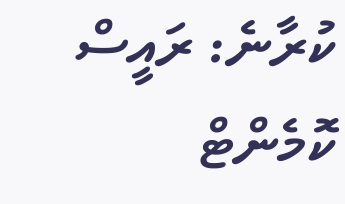ކުރާނެ: ރައީސް
ކޮމެންޓް